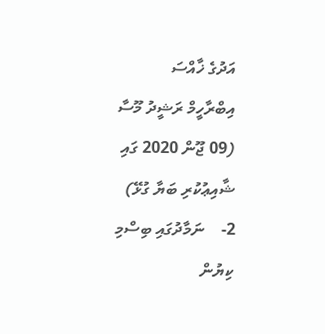އަދުގެ ޚާއްސަ
އިބްރާހީމް ރަޝީދު މޫސާ
(09 ޖޫން 2020 ގައި ޝާއިޢުކުރި ބަޔާ ގުޅޭ)
2-    ނަމާދުގައި ބިސްމި ކިޔުން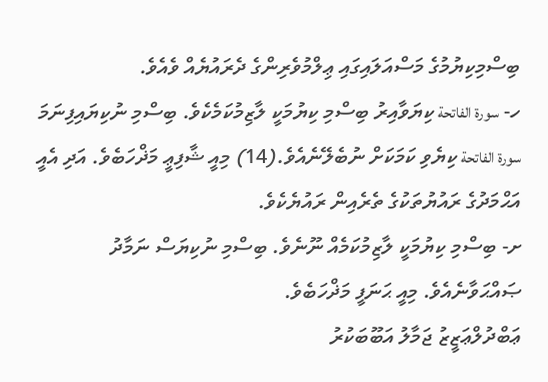ބިސްމިކިޔުމުގެ މަސްއަލައިގައި ޢިލްމުވެރިންގެ ދެރައުޔެއް ވެއެވެ.
ހ- سورة الفاتحة ކިޔަވާއިރު ބިސްމި ކިޔުމަކީ ލާޒިމުކަމެކެވެ. ބިސްމި ނުކިޔައިފިނަމަ سورة الفاتحة ކިޔެވި ކަމަކަށް ނުބެލޭނެއެވެ.(14) މިއީ ޝާފިޢީ މަޛްހަބެވެ. އަދި އެއީ އަޙްމަދުގެ ރައުޔުތަކުގެ ތެރެއިން ރައުޔެކެވެ.
ށ- ބިސްމި ކިޔުމަކީ ލާޒިމުކަމެއް ނޫނެވެ. ބިސްމި ނުކިޔަސް ނަމާދު ޞައްޙަވާނެއެވެ. މިއީ ޙަނަފީ މަޛްހަބެވެ.
ޢަބްދުލްޢަޒީޒު ޖަމާލު އަބޫބަކުރު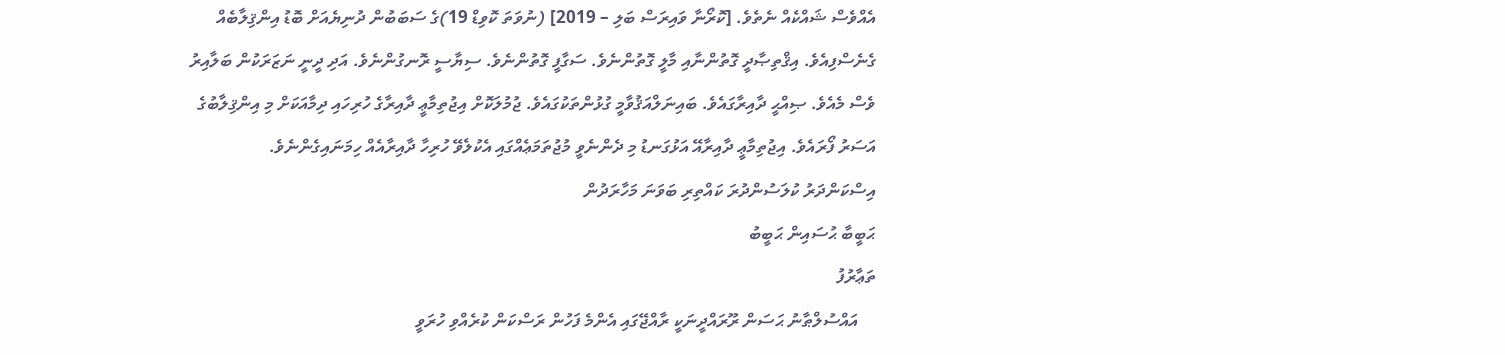އެއްވެސް ޝައްކެއް ނެތެވެ. [ކޮރޯނާ ވައިރަސް ބަލި – 2019] (ނުވަތަ ކޮވިޑް 19)ގެ ސަބަބުން ދުނިޔެއަށް ބޮޑު އިންޤިލާބެއް ގެނެސްފިއެވެ. އިޤްތިޞާދީ ގޮތުންނާއި މާލީ ގޮތުންނެވެ. ސަގާފީ ގޮތުންނެވެ. ސިޔާސީ ރޮނގުންނެވެ. އަދި ދީނީ ނަޒަރަކުން ބަލާއިރު ވެސް މެއެވެ. ޞިއްޙީ ދާއިރާގައެވެ. ބައިނަލްއަޤުވާމީ ގުޅުންތަކުގައެވެ. ޖުމުލަކޮށް އިޖުތިމާޢީ ދާއިރާގެ ހުރިހައި ދިމާއަކަށް މި އިންޤިލާބުގެ އަސަރު ފޯރައެވެ. އިޖުތިމާޢީ ދާއިރާއޭ އަޅުގަނޑު މި ދެންނެވީ މުޖުތަމަޢެއްގައި އެކުލެވޭ ހުރިހާ ދާއިރާއެއް ހިމަނައިގެންނެވެ.
އިސްކަންދަރު ކުލަސުންދުރަ ކައްތިރި ބަވަނަ މަހާރަދުން
ޙަބީބާ ޙުސައިން ޙަބީބު
ތަޢާރުފު
    އައްސުލްޠާނު ޙަސަން ރޫރައްދީނަކީ ރާއްޖޭގައި އެންމެ ފަހުން ރަސްކަން ކުރެއްވި ހުރަވީ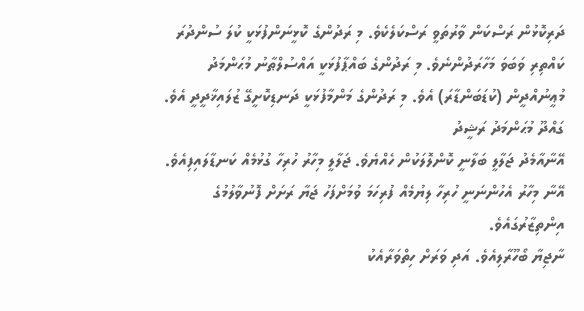ދަރިކޮޅުން ރަސްކަން ވާރުތަވީ ރަސްކަލެކެވެ. މި ރަދުންގެ ކޮޅީނަންފުޅަކީ ކުލަ ސުންދުރަ ކައްތިރި ވަބަވަ މަހާރަދުންނެވެ. މި ރަދުންގެ ބައްޕާފުޅަކީ އައްސުލްޠާނު މުޙަންމަދު މުޢީނުއްދީން (ކުޑަބަންޑާރަ) އެވެ. މި ރަދުންގެ މަންމާފުޅަކީ ދަނޑިކޮށީގޭ ޒުލައިޚާދީދީ އެވެ.
ގައްދޫ މުޙަންމަދު ރަޝީދު
އޭނާއާމެދު ޖަލާލީ ބަލާނީ ކޮންލޮލަކުން ހެއްޔެވެ. ޖަލާލީ މިހާރު ހުރިހާ ގުޅުމެއް ކަނޑާލައިފިއެވެ. އޭނާ މިހާރު އެހުންނަނީ ހުރިހާ ލިޔުމެއް ފުރިހަމަ ވުމަށްފަހު ޖަޔާ ރަށަށް ފޮނުވާލުމުގެ އިންތިޒާރުގައެވެ.
ނާޖިޔާ ބޯހޫރާލިއެވެ. އަދި ވަރަށް ހިތްވަރާއެކު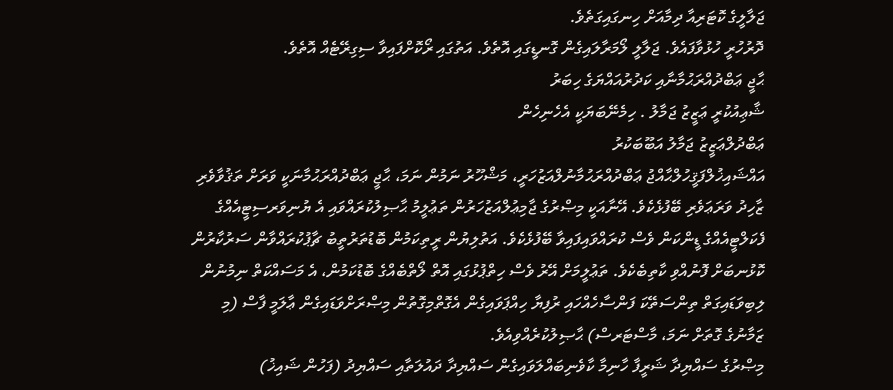ޖަލާލީގެ ކޮޓަރިއާ ދިމާއަށް ހިނގައިގަތެވެ.
ދޮރުހުރީ ހުޅުވާފައެވެ. ޖަލާލީ ލޯމަރާލައިގެން ގޮނޑީގައި އޮތެވެ. އަތުގައި ރޯކޮށްފައިވާ ސިގިރޭޓެއް އޮތެވެ.
ޙާޖީ ޢަބްދުއްރަޙުމާނާއި ކަދުރުއައްޔަގެ ހިބަރު
ޝާޢިއުކުރީ ޢަޒީޒު ޖަމާލު . ހިމެނޭބަޔަކީ އެހެނިހެން
ޢަބްދުލްޢަޒީޒު ޖަމާލު އަބޫބަކުރު
އައްޝައިޚުލްފަޤީހުލްޙާއްޖު ޢަބްދުއްރަޙުމާނުލްއަޒުހަރީ، މަޝްހޫރު ނަމުން ނަމަ، ޙާޖީ ޢަބްދުއްރަޙުމާނަކީ ވަރަށް ތަޤުވާވެރި ޒާހިދު ވަރަޢަވެރި ބޭފުޅެކެވެ. އޭނާއަކީ މިޞްރުގެ ޖާމިޢުލްއަޒުހަރުން ތަޢުލީމު ޙާޞިލުކުރައްވައި އެ ޔުނިވަރސިޓީއެއްގެ ފެކަލްޓީއެއްގެ ޑީންކަން ވެސް ކުރައްވައިފައިވާ ބޭފުޅެކެވެ. އަތުލިޔުން ރީތިކަމުން ބޮޑުތަރުތީބު ޗާޕުކުރައްވާން ސަރުކާރުން ކޮޅުނބަށް ފޮނުއްވި ކާތިބެކެވެ. ތަޢުލީމަށް އޭރު ވެސް ހިތްޕުޅުގައި އޮތް ލޯތްބެއްގެ ބޮޑުކަމުން، އެ މަސައްކަތް ނިމުނުން ލިބިވަޑައިގަތް ތިންސަތޭކަ ފަންސާހެއްހައި ރުފިޔާ ހިއްޕަވައިގެން އެގޮތްމިގޮތުން މިޞްރަށްވަޑައިގެން ޢާލަމީ ފާސް (މި ޒަމާނުގެ ގޮތަށް ނަމަ، މާސްޓަރސް) ޙާޞިލުކުރެއްވިއެވެ.
މިޞްރުގެ ސައްޔިދާ ޝަރީފާ ހާނިމާ ކާވެނިބައްލަވައިގެން ސައްޔިދާ ދައުލަތާއި ސައްޔިދު (ފަހުން ޝައިޚު)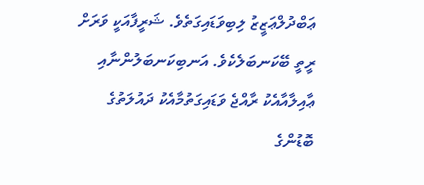ޢަބްދުލްޢަޒީޒު ލިބިވަޑައިގަތެވެ. ޝަރީފާއަކީ ވަރަށް ރީތީ ބޭކަނބަލެކެވެ. އަނބިކަނބަލުންނާއި ޢާއިލާއާއެކު ރާއްޖެ ވަޑައިގަތުމާއެކު ދައުލަތުގެ ބޮޑުންގެ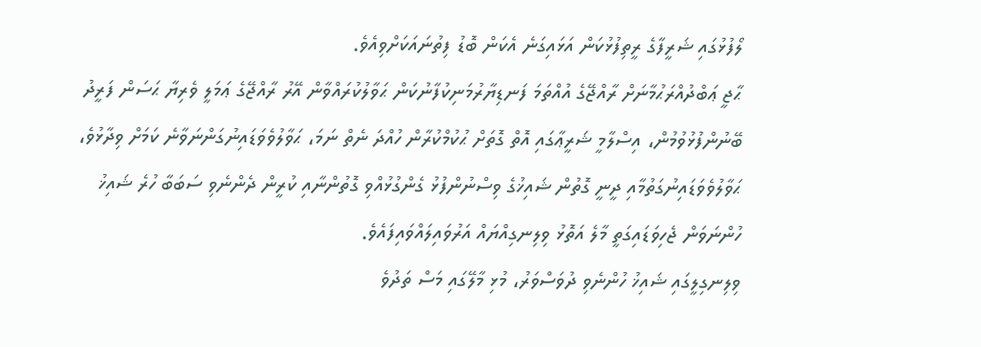ލޯފުޅުގައި ޝަރީފާގެ ރީތިފުޅުކަން އަޅައިގަނެ އެކަން ބޮޑު ފިތުނައަކަށްވިއެވެ.
ޙާޖީ ޢަބްދުއްރަޙުމާނަށް ރާއްޖޭގެ އުއްތަމަ ފަނޑިޔާރުމަނިކުފާނުކަން ޙަވާލުކުރައްވާން އޭރު ރާއްޖޭގެ ޢަމަލީ ވެރިޔާ ޙަސަން ފަރީދު ބޭނުންފުޅުވުމުން، އިސްލާމީ ޝަރީޢާގައި އޮތް ގޮތަށް ޙުކުމްކުރާން ހުއްދަ ނެތް ނަމަ، ޙަވާލުވެވަޑައިނުގަންނަވާނެ ކަމަށް ވިދާޅުވެ، ޙަވާލުވެވަޑައިނުގަތުމާއި ދީނީ ގޮތުން ޝައިޚުގެ ވިސްނުންފުޅު ގެންގުޅުއްވި ގޮތުންނާއި ކުރީން ދެންނެވި ސަބަބާ ހުރެ ޝައިޚު ހުންނަވަން ޖެހިވަޑައިގަތީ މާލެ އަތޮޅު ވިލިނގިއްޔައް އަރުވައިލައްވައިފައެވެ.
ވިލިނގިލީގައި ޝައިޚު ހުންނެވި ދުވަސްވަރު، މުޅި މާލޭގައި މަސް ތަދުވެ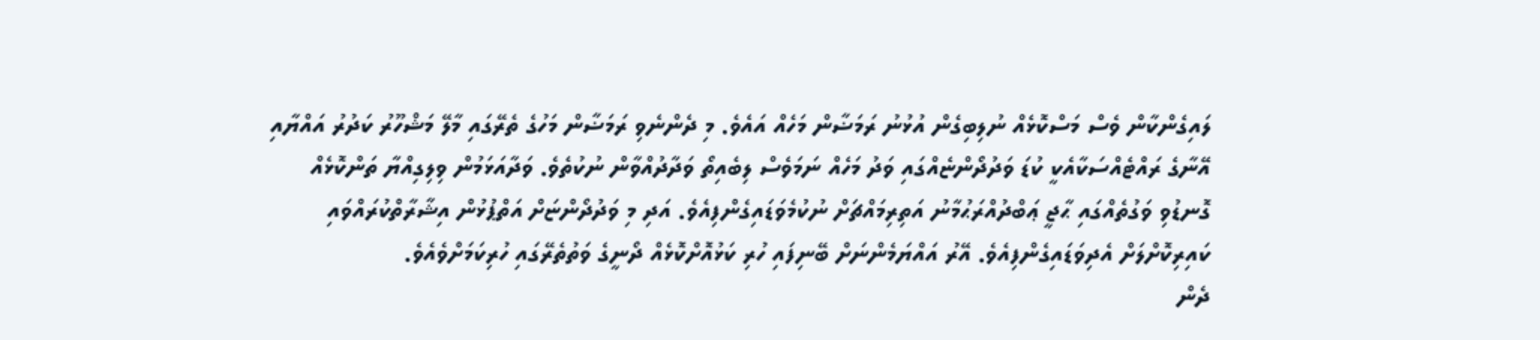ލައިގެންކާން ވެސް މަސްކޮޅެއް ނުލިބިގެން އުޅުނު ރަމަޟާން މަހެއް އައެވެ. މި ދެންނެވި ރަމަޟާން މަހުގެ ތެރޭގައި މާލޭ މަޝްހޫރު ކަދުރު އައްޔާއި އޭނާގެ ރައްޓެއްސަކާއެކީ ކުޑަ ވަދުދޯންޏެއްގައި ވަދު މަހެއް ނަމަވެސް ލިބެއިތޯ ވަދާދުއްވާން ނުކުތެވެ. ވަދާއަޅަމުން ވިލިގިއްޔާ ތަންކޮޅެއް ގޮނޑުވި ވަގުތެއްގައި ޙާޖީ ޢަބްދުއްރަޙުމާނު އަތިރިމައްޗަށް ނުކުމެވަޑައިގެންފިއެވެ. އަދި މި ވަދުދޯންޏަށް އަތްޕުޅުން އިޝާރާތްކުރައްވައި ކައިރިކޮށްލަށް އެދިވަޑައިގެންފިއެވެ. އޭރު އައްޔަމެންނަށް ބޭނިފައި ހުރި ކަޅުއޮށްކޮޅެއް ދޯނީގެ ވަތުތެރޭގައި ހުރިކަމަށްވެއެވެ.
ދެން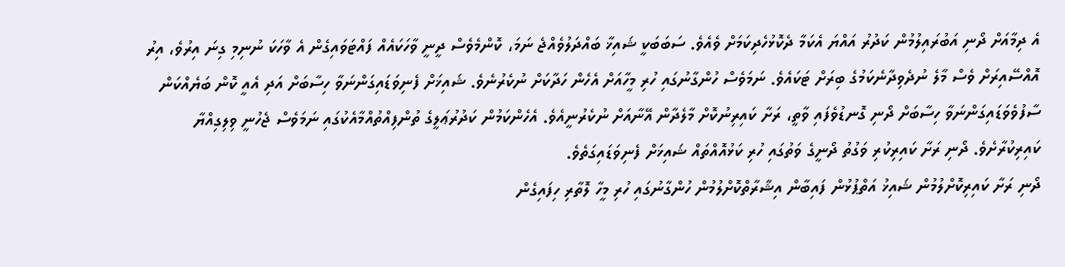އެ ދިމާއަށް ދޯނި އަބުރައިލުމުން ކަދުރު އައްޔަ އެކަމާ ދެކޮޅުހެދިކަމަށް ވެއެވެ. ސަބަބަކީ ޝައިޚާ ބައްދަލުވެއްޖެ ނަމަ، ކޮންމެވެސް ދީނީ ވާހަކައެއް ފައްޓަވައިގެން އެ ވާހަކަ ނުނިމި ގިނަ އިރުވެ، އިރު އޮއްސޭއިރަށް ވެސް މާލެ ނުދެވިދާނެކަމުގެ ބިރަށް ޓަކައެވެ. ނަމަވެސް ހުންގާނުގައި ހުރި މީހާއަށް އެހެން ހަދާކަށް ނުކެރުނެވެ. ޝައިޚަށް ފެނިވަޑައިގަންނަވާ ހިސާބަށް އަދި އެއީ ކޮން ބަޔެއްކަން ސާފުވެވަޑައިގަންނަވާ ހިސާބަށް ދޯނި ގޮނޑުވެފައި ވާތީ، ރަށާ ކައިރިނުކޮށް މާލެދާން އޭނާއަށް ނުކެރުނީއެވެ. އެހެންކަމުން ކަދުރުޢަލީގެ ތުންފިއްތުއްމާއެކުގައި ނަމަވެސް ޖެހުނީ ވިލިގިއްޔާ ކައިރިކުރާށެވެ. ދޯނި ރަށާ ކައިރިކުރި ވަގުތު ދޯނީގެ ވަތުގައި ހުރި ކަޅުއޮއްތައް ޝައިޚަށް ފެނިވަޑައިގަތެވެ.
ދޯނި ރަށާ ކައިރިކޮށްލުމުން ޝައިޚު އަތްޕުޅުން ފައިބާން އިޝާރާތްކޮށްލުމުން ހުންގާނުގައި ހުރި މީހާ ލޮތާރި ހިފައިގެން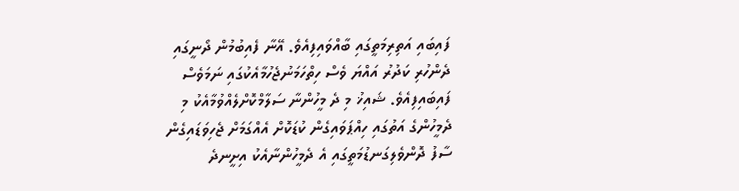ފައިބައި އަތިރިމަތީގައި ބާއްވައިފިއެވެ. އޭނާ ފެއިބުމުން ދޯނީގައި ދެންހުރި ކަދުރު އައްޔަ ވެސް ހިތްހަމަނުޖެހުމާއެކުގައި ނަމަވެސް ފައިބައިފިއެވެ. ޝައިޚު މި ދެ މީހުންނާ ސަލާމްކޮށްލެއްވުމާއެކު މި ދެމީހުންގެ އަތުގައި ހިއްޕަވައިގެން ކުޑަކޮށް އެއްގަމަށް ޖެހިވަޑައިގެން ސާފު ދޮންވެލިގަނޑުމަތީގައި އެ ދެމީހުންނާއެކު އިށީނދެ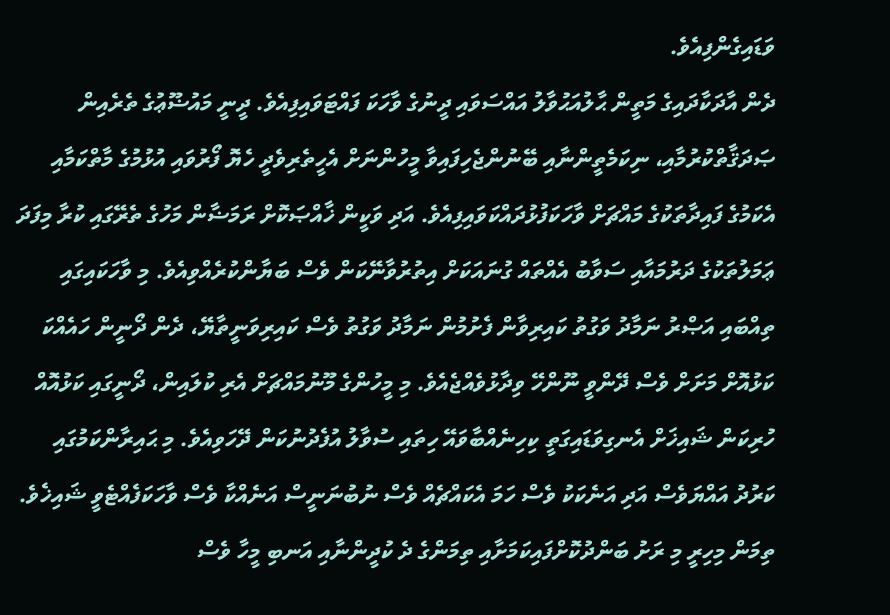ވަޑައިގެންފިއެވެ.
ދެން އާދަކާދައިގެ މަތީން ޙާލުއަޙުވާލު އައްސަވައި ދީނުގެ ވާހަކަ ފައްޓަވައިފިއެވެ. ދީނީ މައުޟޫޢުގެ ތެރެއިން ޞަދަޤާތްކުރުމާއި، ނިކަމެތީންނާއި ބޭނުންޖެހިފައިވާ މީހުންނަށް އެހީތެރިވެދީ ހެޔޮ ފޯރުވައި އުޅުމުގެ މާތްކަމާއި އެކަމުގެ ފައިދާތަކުގެ މައްޗަށް ވާހަކަފުޅުދައްކަވައިފިއެވެ. އަދި ވަކީން ޚާއްޞަކޮށް ރަމަޟާން މަހުގެ ތެރޭގައި ކުރާ މިފަދަ ޢަމަލުތަކުގެ ދަރުމައާއި ސަވާބު އެއްތައް ގުނައަކަށް އިތުރުވާނޭކަން ވެސް ބަޔާންކުރެއްވިއެވެ. މި ވާހަކައިގައި ތިއްބައި އަޞްރު ނަމާދު ވަގުތު ކައިރިވާން ފެށުމުން ނަމާދު ވަގުތު ވެސް ކައިރިވަނީތާޔޭ، ދެން ދޯނީން ހައެއްކަ ކަޅުއޮށް މަށަށް ވެސް ދޭންވީ ނޫންހޭ ވިދާޅުވެއްޖެއެވެ. މި މީހުންގެ މޫނުމައްޗަށް އެރި ކުލައިން، ދޯނީގައި ކަޅުއޮއް ހުރިކަން ޝައިޚަށް އެނގިވަޑައިގަތީ ކިހިނެއްބާވައޭ ހިތައި ސުވާލު އުފެދުނުކަން ދޭހަވިއެވެ. މި ޙައިރާންކަމުގައި ކަރުދު އައްޔަވެސް އަދި އަނެކަކު ވެސް ހަމަ އެކައްޗެއް ވެސް ނުބުނަނީސް އަނެއްކާ ވެސް ވާހަކަފެއްޓެވީ ޝައިޚެވެ. ތިމަން މިހިރީ މި ރަށު ބަންދުކޮށްފައިކަމަށާއި ތިމަންގެ ދެ ކުދީންނާއި އަނބި މީހާ ވެސް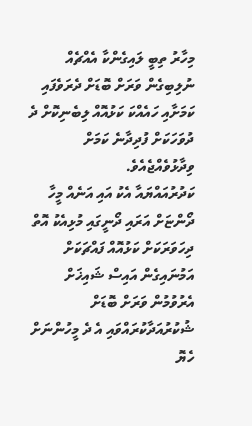މިހާރު ތިބީ ލައިގެންކާ އެއްޗެއް ނުލިބިގެން ވަރަށް ބޮޑަށް ދެރަވެފައި ކަމަށާއި ހައެއްކަ ކަޅުއޮއް ލިބެނިކޮށް ދެ ދުވަހަކަށް ފުދިދާނެ ކަމަށް ވިދާޅުވެއްޖެއެވެ.
ކަދުރުއައްޔައާ އެކު އައި އަނެއް މީހާ ދޯންޏަށް އަރައި ދޯނީގައި މުޅިއެކު އޮތް ދިހަވަރަކަށް ކަޅުއޮއް ފައްޗަކަށް އަމުނައިގެން އައިސް ޝައިޚަށް އެރުވުމުން ވަރަށް ބޮޑަށް ޝުކުރުއަދާކުރައްވައި އެ ދެ މީހުންނަށް ހެޔޮ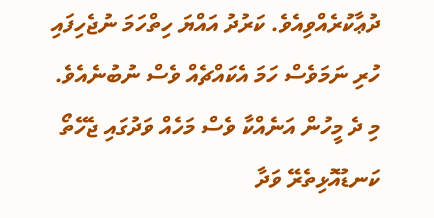ދުޢާކުރެއްވިއެވެ. ކަރުދު އައްޔަ ހިތްހަމަ ނުޖެހިފައި ހުރި ނަމަވެސް ހަމަ އެކައްޗެއް ވެސް ނުބުނެއެވެ.
މި ދެ މީހުން އަނެއްކާ ވެސް މަހެއް ވަދުގައި ޖެހޭތޯ ކަނޑުއޮޅިތެރޭ ވަދާ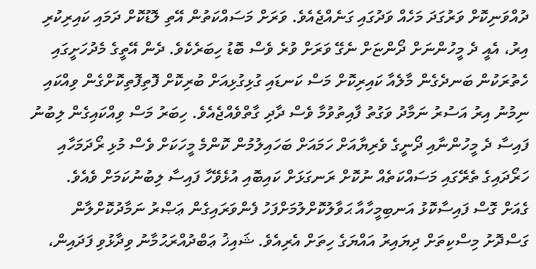ދުއްވަނިކޮށް ވަރުގަދަ މަހެއް ވަދުގައި ގަނެއްޖެއެވެ. ވަރަށް މަސައްކަތުން އޭތި ލޮޑުކޮށް ދަމައި ކައިރިކުރި އިރު، އެއީ ދެ މީހުންނަށް ދޯންޏަށް ނެގޭ ވަރަށް ވުރެ ވެސް ބޮޑު ހިބަރެކެވެ. ދެން އޭތީގެ މެދުހަށީގައި ހެތުރަކުން ބަނދެގެން މާލެއާ ކައިރިކޮށް މަސް ކަނޑައި ގުޅިގުޅިއަށް ބުރިކޮށް ފޮތިފޮތިކޮށްގެން ވިއްކައި ނިމުނު އިރު އަސުރު ނަމާދު ވަގުތު ފާއިތުވުމާ ވެސް ދާދި ގާތްވެއްޖެއެވެ. ހިބަރު މަސް ވިއްކައިގެން ލިބުނު ފައިސާ ދެ މީހުންނާއި ދޯނީގެ ވެރިޔާއަށް ހަމައަށް ބަހައިލުމުން ކޮންމެ މީހަކަށް ވެސް މުޅި ރޯދަމަހާއި ހަރޯދައިގެ ތެރޭގައި މަސައްކަތެއް ނުކޮށް ރަނގަޅަށް ކައިބޮއި އުޅެވޭހާ ފައިސާ ލިބުނުކަމަށް ވެއެވެ.
ގެއަށް ގޮސް ފައިސާކޮޅު އަނބިމީހާއާ ޙަވާލުކޮށްލުމަށްފަހު ފެންވަރައިގެން ޢަޞްރު ނަމާދުކޮށްލާން ގަސްދޮށު މިސްކިތަށް ދިޔައިރު އައްޔަގެ ހިތަށް އެރިއެވެ. ޝައިޚު ޢަބްދުއްރަޙުމާނު ވިދާޅުވި ފަދައިން،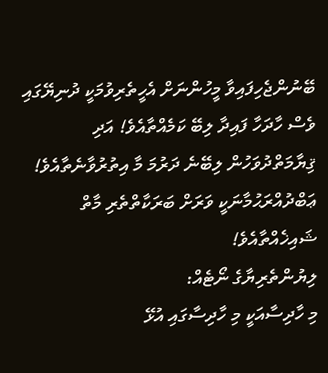ބޭނުންޖެހިފައިވާ މީހުންނަށް އެހީތެރިވުމަކީ ދުނިޔޭގައި ވެސް ހާދަހާ ފައިދާ ލިބޭ ކަމެއްތާއެވެ! އަދި ޤިޔާމަތްދުވަހުން ލިބޭނެ ދަރުމަ މާ އިތުރުވާނެތާއެވެ! ޢަބްދުއްރަޙުމާނަކީ ވަރަށް ބަރަކާތްތެރި މާތް ޝައިޚެއްތާއެވެ!
ލިޔުންތެރިޔާގެ ނޯޓެއް:
މި ހާދިސާއަކީ މި ހާދިސާގައި އުޅޭ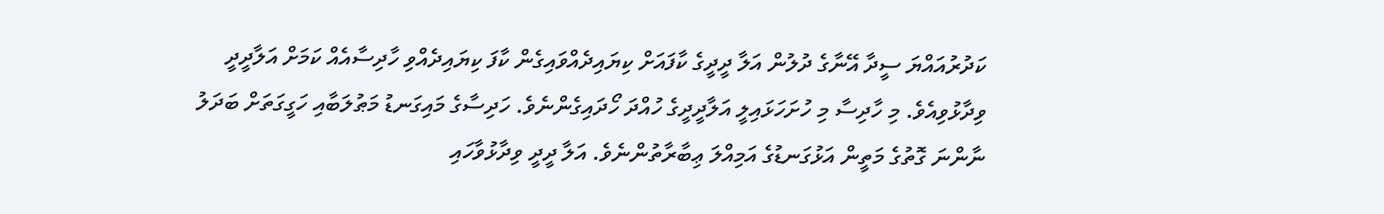ކަދުރުއައްޔަ ސީދާ އޭނާގެ ދުލުން އަލާ ދީދީގެ ކާފައަށް ކިޔައިދެއްވައިގެން ކާފަ ކިޔައިދެއްވި ހާދިސާއެއް ކަމަށް އަލާދީދީ ވިދާޅުވިއެވެ. މި ހާދިސާ މި ހުށަހަޅައިލީ އަލާދީދީގެ ހުއްދަ ހޯދައިގެންނެވެ. ހަދިސާގެ މައިގަނޑު މަޠުލަބާއި ހަގީގަތަށް ބަދަލު ނާންނަ ގޮތުގެ މަތީން އަޅުގަނޑުގެ އަމިއްލަ ޢިބާރާތުންނެވެ. އަލާ ދީދީ ވިދާޅުވާހައި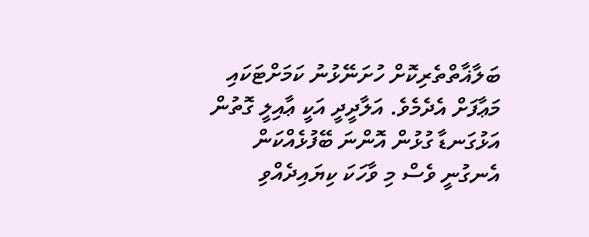ބަލާޣާތްތެރިކޮށް ހުށަނޭޅުނު ކަމަށްޓަކައި މަޢާފަށް އެދެމެވެ. އަލާދީދީ އަކީ ޢާއިލީ ގޮތުން އަޅުގަނޑާ ގުޅުން އޮންނަ ބޭފުޅެއްކަން އެނގުނީ ވެސް މި ވާހަކަ ކިޔައިދެއްވި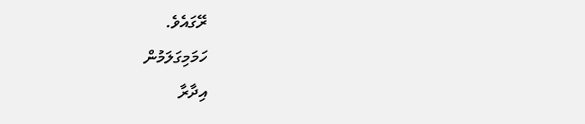ރޭގައެވެ.
ހަމަމިގަލަމުން
އިދާރާ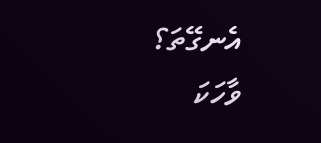އެނގޭތަ؟
ވާހަކަ